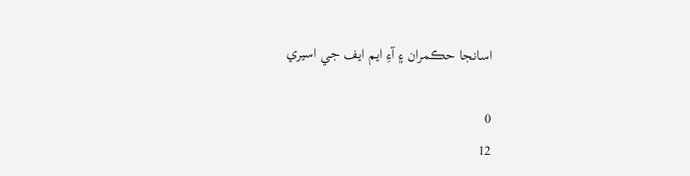اسانجا حڪمران ۽ آءِ ايم ايف جي اسيري

0
12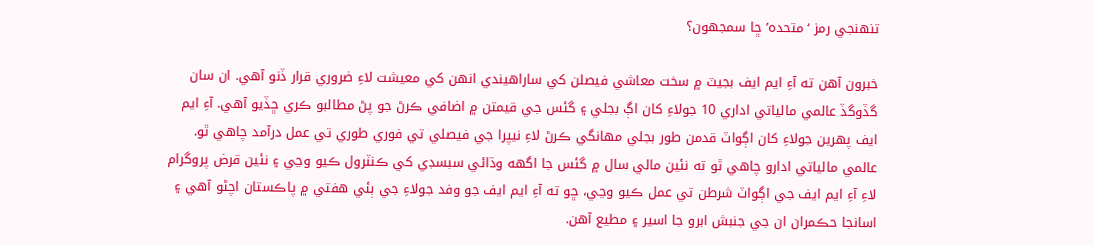تنهنجي رمز ‘متحده’ ڇا سمجهون؟

خبرون آهن ته آءِ ايم ايف بجيٽ ۾ سخت معاشي فيصلن کي ساراهيندي انهن کي معيشت لاءِ ضروري قرار ڏنو آهي. ان سان گڏوگڏ عالمي مالياتي اداري 10 جولاءِ کان اڳ بجلي ۽ گئس جي قيمتن ۾ اضافي ڪرڻ جو پڻ مطالبو ڪري ڇڏيو آهي. آءِ ايم ايف پهرين جولاءِ کان اڳواٽ قدمن طور بجلي مهانگي ڪرڻ لاءِ نيپرا جي فيصلي تي فوري طوري تي عمل درآمد چاهي ٿو. عالمي مالياتي ادارو چاهي ٿو ته نئين مالي سال ۾ گئس جا اگهه وڌائي سبسڊي کي ڪنٽرول ڪيو وڃي ۽ نئين قرض پروگرام لاءِ آءِ ايم ايف جي اڳواٽ شرطن تي عمل ڪيو وڃي، ڇو ته آءِ ايم ايف جو وفد جولاءِ جي ٻئي هفتي ۾ پاڪستان اچڻو آهي ۽ اسانجا حڪمران ان جي جنبش ابرو جا اسير ۽ مطيع آهن.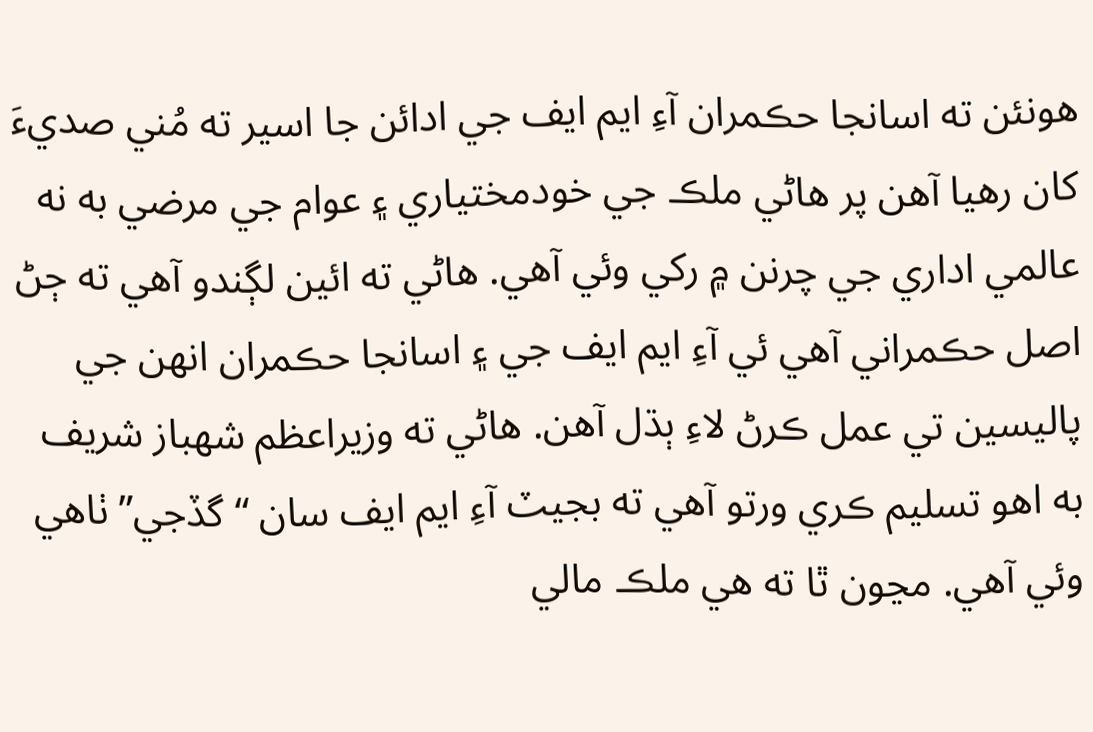هونئن ته اسانجا حڪمران آءِ ايم ايف جي ادائن جا اسير ته مُني صديءَ کان رهيا آهن پر هاڻي ملڪ جي خودمختياري ۽ عوام جي مرضي به نه عالمي اداري جي چرنن ۾ رکي وئي آهي. هاڻي ته ائين لڳندو آهي ته ڄڻ اصل حڪمراني آهي ئي آءِ ايم ايف جي ۽ اسانجا حڪمران انهن جي پاليسين تي عمل ڪرڻ لاءِ ٻڌل آهن. هاڻي ته وزيراعظم شهباز شريف به اهو تسليم ڪري ورتو آهي ته بجيٽ آءِ ايم ايف سان “گڏجي” ٺاهي وئي آهي. مڃون ٿا ته هي ملڪ مالي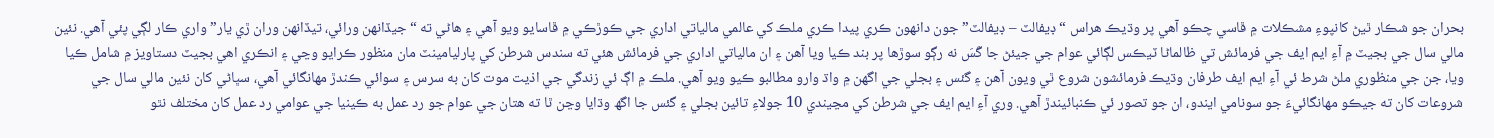بحران جو شڪار ٿيڻ کانپوءِ مشڪلات ۾ ڦاسي چڪو آهي پر وڌيڪ هراس “ڊيفالٽ – ڊيفالٽ” جون دانهون ڪري پيدا ڪري ملڪ کي عالمي مالياتي اداري جي ڪوڙڪي ۾ ڦاسايو ويو آهي ۽ هاڻي ته “جيڏانهن ورائي، تيڏانهن وران ڙي يار” واري ڪار لڳي پئي آهي. نئين مالي سال جي بجيٽ ۾ آءِ ايم ايف جي فرمائش تي ظالماڻا ٽيڪس لڳائي عوام جي جيئڻ جا گَسَ نه رڳو سوڙها پر بند ڪيا ويا آهن ۽ ان مالياتي اداري جي فرمائش هئي ته سندس شرطن کي پارليامينٽ مان منظور ڪرايو وڃي ۽ انڪري اهي بجيٽ دستاويز ۾ شامل ڪيا ويا، جن جي منظوري ملڻ شرط ئي آءِ ايم ايف طرفان وڌيڪ فرمائشون شروع ٿي ويون آهن ۽ گئس ۽ بجلي جي اگھن ۾ واڌ وارو مطالبو ڪيو ويو آهي. ملڪ ۾ اڳ ئي زندگي جي اذيت موت کان به سرس ۽ سوائي ڪندڙ مهانگائي آهي، سڀاڻي کان نئين مالي سال جي شروعات کان ته جيڪو مهانگائيءَ جو سونامي ايندو، ان جو تصور ئي ڪنبائيندڙ آهي. وري آءِ ايم ايف جي شرطن کي مڃيندي 10 جولاءِ تائين بجلي ۽ گئس جا اگھ وڌايا وڃن ٿا ته هتان جي عوام جو رد عمل به ڪينيا جي عوامي رد عمل کان مختلف نٿو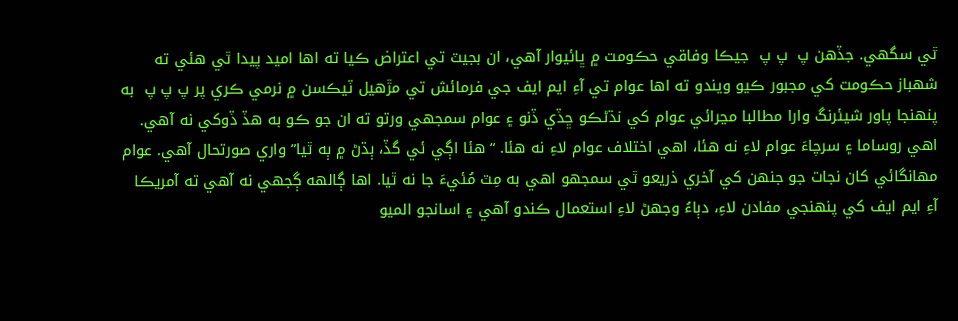ٿي سگهي. جڏهن پ  پ پ  جيڪا وفاقي حڪومت ۾ ڀائيوار آهي، ان بجيٽ تي اعتراض ڪيا ته اها اميد پيدا ٿي هئي ته شهباز حڪومت کي مجبور ڪيو ويندو ته اها عوام تي آءِ ايم ايف جي فرمائش تي مڙهيل ٽيڪسن ۾ نرمي ڪري پر پ پ پ  به پنهنجا پاور شيئرنگ وارا مطالبا مڃرائي عوام کي نڌڻڪو ڇڏي ڏنو ۽ عوام سمجھي ورتو ته ان جو ڪو به هڏ ڏوکي نه آهي. اهي روساما ۽ سرچاءَ عوام لاءِ نه هئا، اهي اختلاف عوام لاءِ نه هئا. “هئا اڳي ئي گڏ، ٻڌڻ ۾ ٻه ٿيا” واري صورتحال آهي. عوام مهانگائي کان نجات جو جنهن کي آخري ذريعو ٿي سمجهو اهي به مِٽ مُئيءَ جا نه ٿيا. اها ڳالهه ڳجھي نه آهي ته آمريڪا آءِ ايم ايف کي پنهنجي مفادن لاءِ، دٻاءُ وجھڻ لاءِ استعمال ڪندو آهي ۽ اسانجو الميو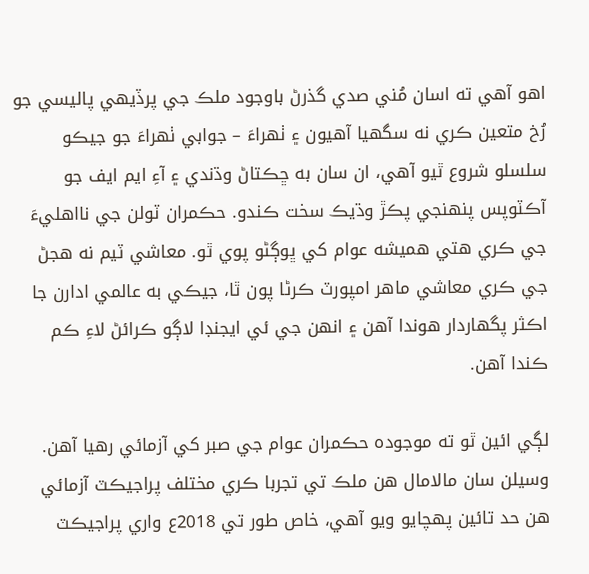اهو آهي ته اسان مُني صدي گذرڻ باوجود ملڪ جي پرڏيهي پاليسي جو رُخ متعين ڪري نه سگهيا آهيون ۽ ٺهراءَ – جوابي ٺهراءَ جو جيڪو سلسلو شروع ٿيو آهي، ان سان به ڇڪتاڻ وڌندي ۽ آءِ ايم ايف جو آڪٽوپس پنهنجي پڪڙ وڌيڪ سخت ڪندو. حڪمران ٽولن جي نااهليءَ جي ڪري هتي هميشه عوام کي ڀوڳڻو پوي ٿو. معاشي ٽيم نه هجڻ جي ڪري معاشي ماهر امپورٽ ڪرڻا پون ٿا، جيڪي به عالمي ادارن جا اڪثر پگھاردار هوندا آهن ۽ انهن جي ئي ايجنڊا لاڳو ڪرائڻ لاءِ ڪم ڪندا آهن.

لڳي ائين ٿو ته موجوده حڪمران عوام جي صبر کي آزمائي رهيا آهن. وسيلن سان مالامال هن ملڪ تي تجربا ڪري مختلف پراجيڪٽ آزمائي هن حد تائين پهچايو ويو آهي، خاص طور تي 2018ع واري پراجيڪٽ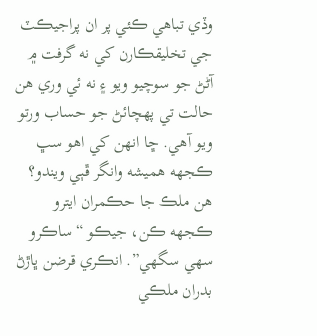وڏي تباهي ڪئي پر ان پراجيڪٽ جي تخليقڪارن کي نه گرفت ۾ آڻڻ جو سوچيو ويو ۽ نه ئي وري هن حالت تي پهچائڻ جو حساب ورتو ويو آهي. ڇا انهن کي اهو سڀ ڪجهه هميشه وانگر ڦٻي ويندو؟ هن ملڪ جا حڪمران ايترو ڪجهه ڪن، جيڪو “ساڪرو سهي سگهي”. انڪري قرضن ڀاڙڻ بدران ملڪي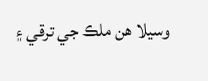وسيلا هن ملڪ جي ترقي ۽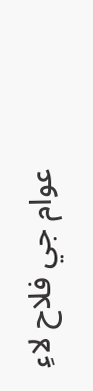عوام جي فلاح لاءِ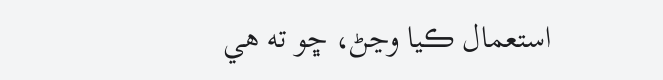استعمال ڪيا وڃڻ، ڇو ته هي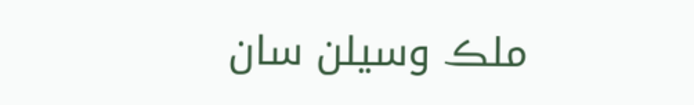ملڪ وسيلن سان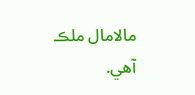مالامال ملڪ آهي.